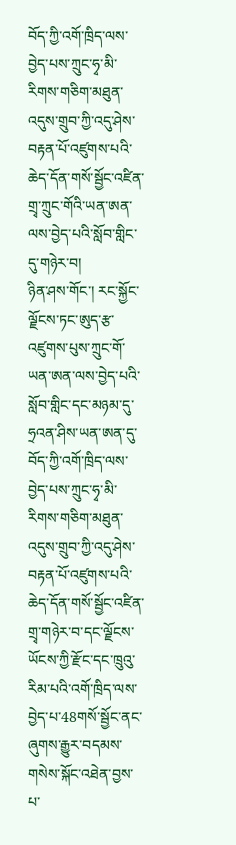བོད་ཀྱི་འགོ་ཁྲིད་ལས་བྱེད་པས་ཀྲུང་ཧྭ་མི་རིགས་གཅིག་མཐུན་འདུས་གྲུབ་ཀྱི་འདུ་ཤེས་བརྟན་པོ་འཛུགས་པའི་ཆེད་དོན་གསོ་སྦྱོང་འཛིན་གྲྭ་ཀྲུང་གོའི་ཡན་ཨན་ལས་བྱེད་པའི་སློབ་གླིང་དུ་གཉེར་བ།
ཉིན་ཤས་གོང་། རང་སྐྱོང་ལྗོངས་ཏང་ཨུད་རྩ་འཛུགས་པུས་ཀྲུང་གོ་ཡན་ཨན་ལས་བྱེད་པའི་སློབ་གླིང་དང་མཉམ་དུ་ཧྲའན་ཤིས་ཡན་ཨན་དུ་བོད་ཀྱི་འགོ་ཁྲིད་ལས་བྱེད་པས་ཀྲུང་ཧྭ་མི་རིགས་གཅིག་མཐུན་འདུས་གྲུབ་ཀྱི་འདུ་ཤེས་བརྟན་པོ་འཛུགས་པའི་ཆེད་དོན་གསོ་སྦྱོང་འཛིན་གྲྭ་གཉེར་བ་དང་ལྗོངས་ཡོངས་ཀྱི་རྫོང་དང་ཁྲུའུ་རིམ་པའི་འགོ་ཁྲིད་ལས་བྱེད་པ་48གསོ་སྦྱོང་ནང་ཞུགས་རྒྱུར་བདམས་གསེས་སྐོང་འཐེན་བྱས་པ་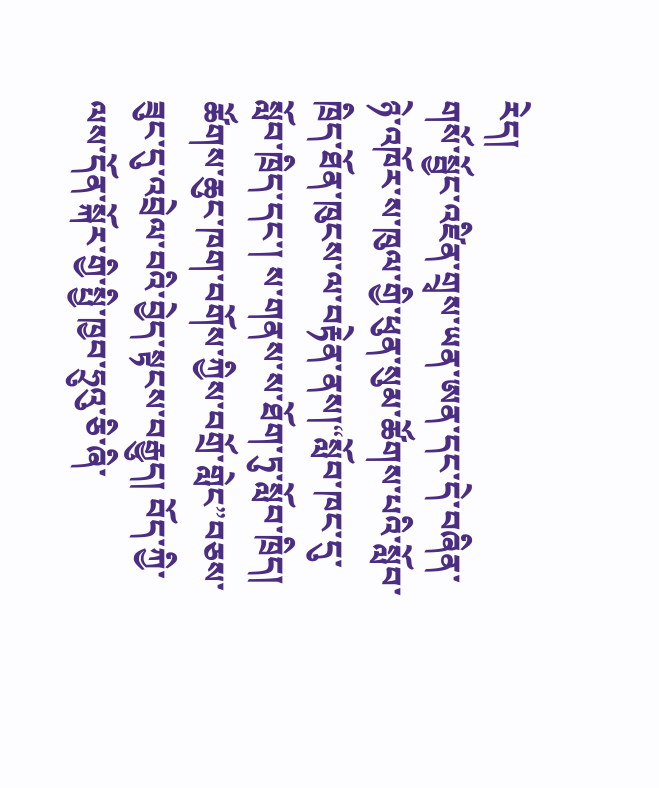རེད།
གསོ་སྦྱོང་འཛིན་གྲྭས་ཡན་ཨན་དང་དེ་བཞིན་ཉེ་འཁོར་ས་ཁུལ་གྱི་ཕུན་སུམ་ཚོགས་པའི་སློབ་ཁྲིད་ཐོན་ཁུངས་ལ་བརྟེན་ནས།“སློབ་ཁང་དུ་སློབ་ཁྲིད་དང་། ས་གནས་ས་ཐོག་ཏུ་སློབ་ཁྲིད། ཚོགས་ཆུང་ཁག་བགོས་ཀྱིས་བགྲོ་གླེང”བཅས་ཟུང་དུ་འབྲེལ་བའི་བྱེད་སྟངས་བརྒྱུད། བོད་ཀྱི་ལས་དོན་སྐོར་གྱི་སྤྱི་ཁྱབ་ཧྲུའུ་ཅི་ཞི་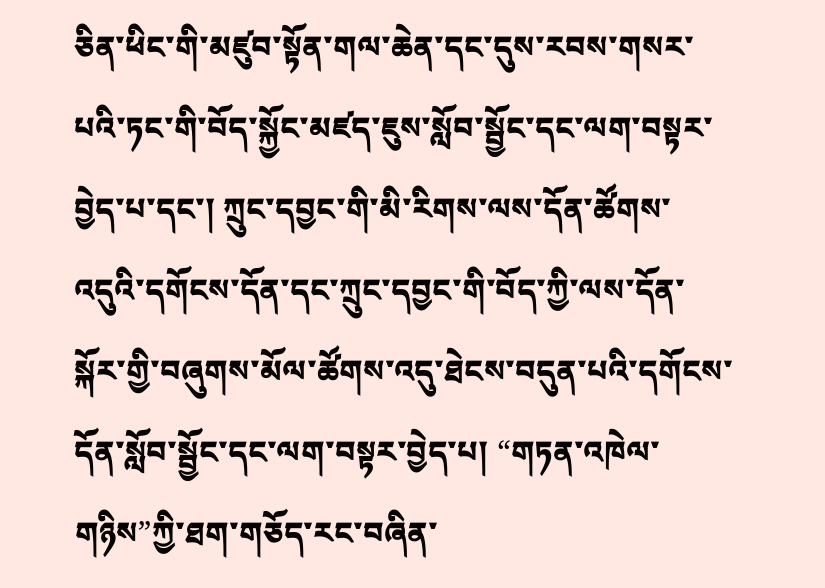ཅིན་ཕིང་གི་མཛུབ་སྟོན་གལ་ཆེན་དང་དུས་རབས་གསར་པའི་ཏང་གི་བོད་སྐྱོང་མཛད་ཇུས་སློབ་སྦྱོང་དང་ལག་བསྟར་བྱེད་པ་དང་། ཀྲུང་དབྱང་གི་མི་རིགས་ལས་དོན་ཚོགས་འདུའི་དགོངས་དོན་དང་ཀྲུང་དབྱང་གི་བོད་ཀྱི་ལས་དོན་སྐོར་གྱི་བཞུགས་མོལ་ཚོགས་འདུ་ཐེངས་བདུན་པའི་དགོངས་དོན་སློབ་སྦྱོང་དང་ལག་བསྟར་བྱེད་པ། “གཏན་འཁེལ་གཉིས”ཀྱི་ཐག་གཅོད་རང་བཞིན་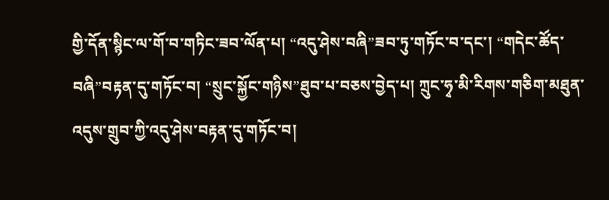གྱི་དོན་སྙིང་ལ་གོ་བ་གཏིང་ཟབ་ལོན་པ། “འདུ་ཤེས་བཞི”ཟབ་ཏུ་གཏོང་བ་དང་། “གདེང་ཚོད་བཞི”བརྟན་དུ་གཏོང་བ། “སྲུང་སྐྱོང་གཉིས”ཐུབ་པ་བཅས་བྱེད་པ། ཀྲུང་ཧྭ་མི་རིགས་གཅིག་མཐུན་འདུས་གྲུབ་ཀྱི་འདུ་ཤེས་བརྟན་དུ་གཏོང་བ།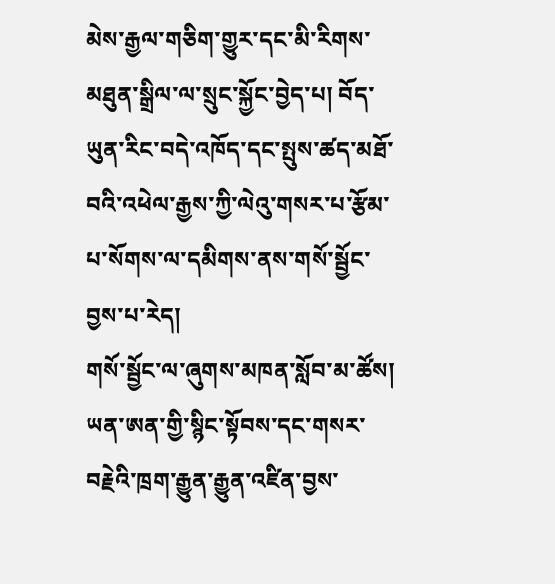མེས་རྒྱལ་གཅིག་གྱུར་དང་མི་རིགས་མཐུན་སྒྲིལ་ལ་སྲུང་སྐྱོང་བྱེད་པ། བོད་ཡུན་རིང་བདེ་འཁོད་དང་སྤུས་ཚད་མཐོ་བའི་འཕེལ་རྒྱས་ཀྱི་ལེའུ་གསར་པ་རྩོམ་པ་སོགས་ལ་དམིགས་ནས་གསོ་སྦྱོང་བྱས་པ་རེད།
གསོ་སྦྱོང་ལ་ཞུགས་མཁན་སློབ་མ་ཚོས། ཡན་ཨན་གྱི་སྙིང་སྟོབས་དང་གསར་བརྗེའི་ཁྲག་རྒྱུན་རྒྱུན་འཛིན་བྱས་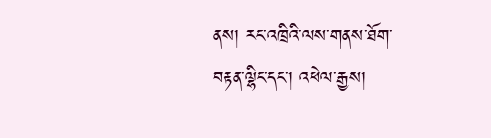ནས། རང་འཁྲིའི་ལས་གནས་ཐོག་བརྟན་ལྷིང་དང་། འཕེལ་རྒྱས།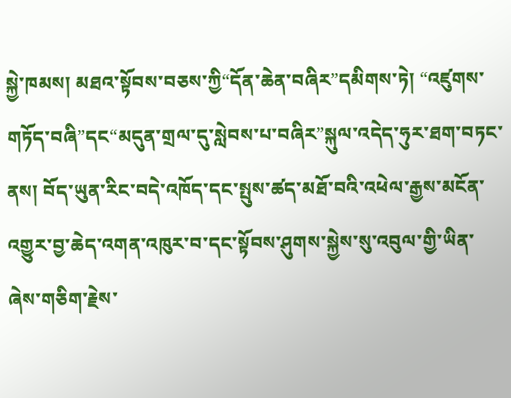སྐྱེ་ཁམས། མཐའ་སྟོབས་བཅས་ཀྱི“དོན་ཆེན་བཞིར”དམིགས་ཏེ། “འཛུགས་གཏོད་བཞི”དང“མདུན་གྲལ་དུ་སླེབས་པ་བཞིར”སྐུལ་འདེད་ཧུར་ཐག་བཏང་ནས། བོད་ཡུན་རིང་བདེ་འཁོད་དང་སྤུས་ཚད་མཐོ་བའི་འཕེལ་རྒྱས་མངོན་འགྱུར་བྱ་ཆེད་འགན་འཁུར་བ་དང་སྟོབས་ཤུགས་སྐྱེས་སུ་འབུལ་གྱི་ཡིན་ཞེས་གཅིག་རྗེས་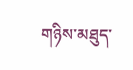གཉིས་མཐུད་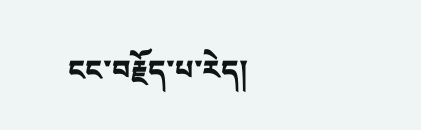ངང་བརྗོད་པ་རེད།